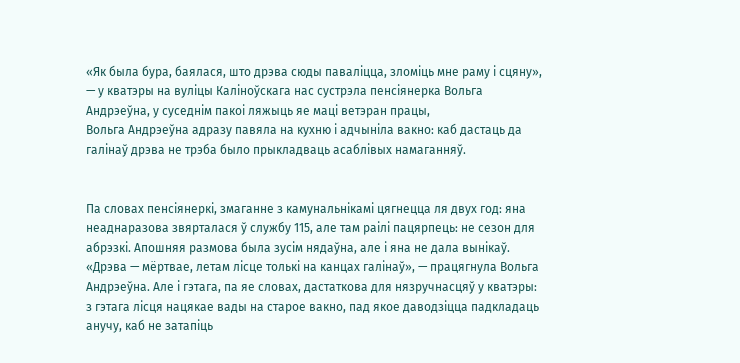«Як была бура, баялася, што дрэва сюды паваліцца, зломіць мне раму і сцяну», — у кватэры на вуліцы Каліноўскага нас сустрэла пенсіянерка Вольга Андрэеўна, у суседнім пакоі ляжыць яе маці ветэран працы,
Вольга Андрэеўна адразу павяла на кухню і адчыніла вакно: каб дастаць да галінаў дрэва не трэба было прыкладваць асаблівых намаганняў.


Па словах пенсіянеркі, змаганне з камунальнікамі цягнецца ля двух год: яна неаднаразова звярталася ў службу 115, але там раілі пацярпець: не сезон для абрэзкі. Апошняя размова была зусім нядаўна, але і яна не дала вынікаў.
«Дрэва — мёртвае, летам лісце толькі на канцах галінаў», — працягнула Вольга Андрэеўна. Але і гэтага, па яе словах, дастаткова для нязручнасцяў у кватэры: з гэтага лісця нацякае вады на старое вакно, пад якое даводзіцца падкладаць анучу, каб не затапіць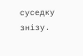суседку знізу.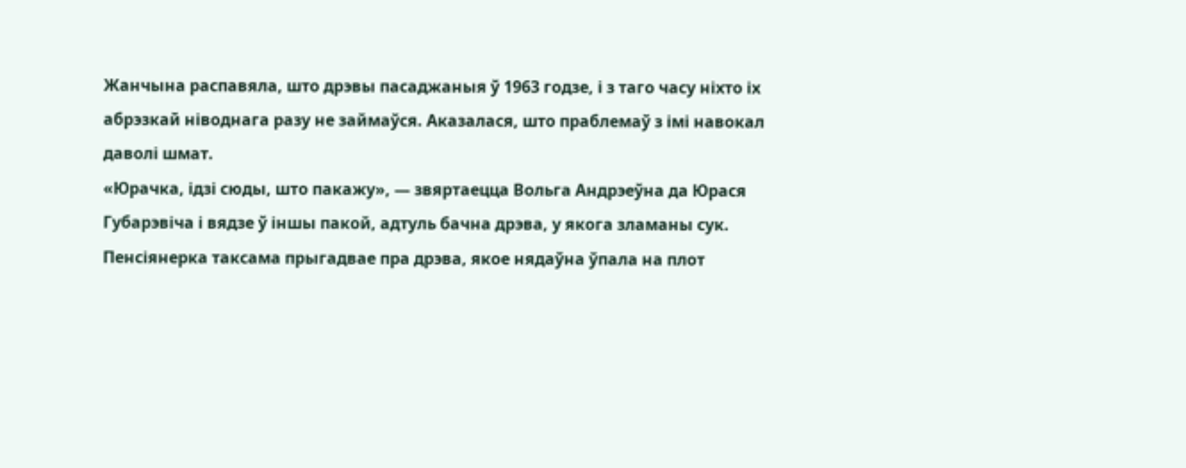Жанчына распавяла, што дрэвы пасаджаныя ў 1963 годзе, і з таго часу ніхто іх абрэзкай ніводнага разу не займаўся. Аказалася, што праблемаў з імі навокал даволі шмат.
«Юрачка, ідзі сюды, што пакажу», — звяртаецца Вольга Андрэеўна да Юрася Губарэвіча і вядзе ў іншы пакой, адтуль бачна дрэва, у якога зламаны сук. Пенсіянерка таксама прыгадвае пра дрэва, якое нядаўна ўпала на плот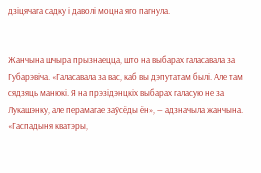дзіцячага садку і даволі моцна яго пагнула.


Жанчына шчыра прызнаецца, што на выбарах галасавала за Губарэвіча. «Галасавала за вас, каб вы дэпутатам былі. Але там сядзяць манюкі. Я на прэзідэнцкіх выбарах галасую не за Лукашэнку, але перамагае заўсёды ён», — адзначыла жанчына.
«Гаспадыня кватэры,